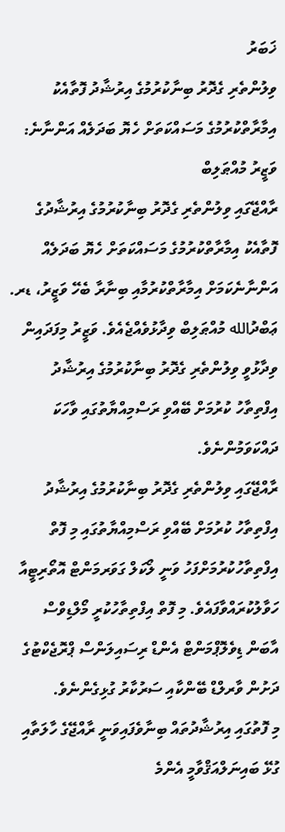ޚަބަރު
ވިލުންތެރި ގެދޮރު ބިނާކުރުމުގެ އިރުޝާދު ފޮތާއެކު އިމާރާތްކުރުމުގެ މަސައްކަތަށް ހެޔޮ ބަދަލެއް އަންނާނެ: ވަޒީރު މުއްޠަލިބް
ރާއްޖޭގައި ވިލުންތެރި ގެދޮރު ބިނާކުރުމުގެ އިރުޝާދުގެ ފޮތާއެކު އިމާރާތްކުރުމުގެ މަސައްކަތަށް ހެޔޮ ބަދަލެއް އަންނާނެކަމަށް އިމާރާތްކުރުމާއި ބިނާރާ ބެހޭ ވަޒީރު، ޑރ. ޢަބްދުالله މުއްޠަލިބް ވިދާޅުވެއްޖެއެވެ. ވަޒީރު މިފަދައިން ވިދާޅުވީ ވިލުންތެރި ގެދޮރު ބިނާކުރުމުގެ އިރުޝާދު އިފްތިތާހު ކުރުމަށް ބޭއްވި ރަސްމިއްޔާތުގައި ވާހަކަ ދައްކަވަމުންނެވެ.
ރާއްޖޭގައި ވިލުންތެރި ގެދޮރު ބިނާކުރުމުގެ އިރުޝާދު އިފްތިތާހު ކުރުމަށް ބޭއްވި ރަސްމިއްޔާތުގައި މި ފޮތް އިފްތިތާހުކުރުމަށްފަހު ވަނީ ލޯކަލް ގަވަރމަންޓް އޮތޯރިޓީއާ ހަވާލުކުރައްވާފައެވެ. މި ފޮތް އިފްތިތާހުކުރީ މޯލްޑިވްސް އާބަން ޑިވެލޮޕްމަންޓް އެންޑް ރިސައިލަންސް ޕްރޮޖެކްޓުގެ ދަށުން ވާރލްޑް ބޭންކާއި ސަރުކާރު ގުޅިގެންނެވެ.
މި ފޮތުގައި އިރުޝާދުތައް ބިނާވެފައިވަނީ ރާއްޖޭގެ ހާލަތާއި ގުޅޭ ބައިނަލްއަޤްވާމީ އެންމެ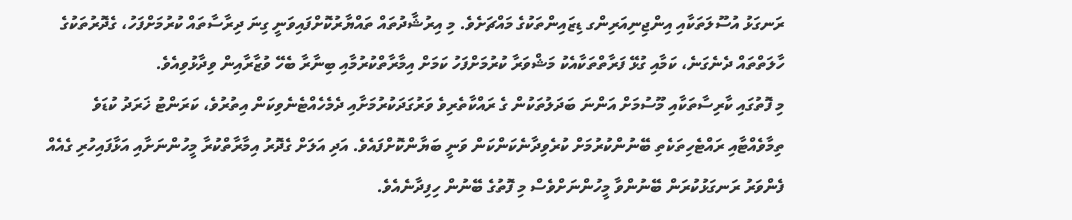ރަނގަޅު އުސޫލަތަކާއި އިންޖިނިއަރިންގ ޑިޒައިންތަކުގެ މައްޗަށެވެ. މި އިރުޝާދުތައް ތައްޔާރުކޮށްފައިވަނީ ގިނަ ދިރާސާތައް ކުރުމަށްފަހު، ގެދޮރުތަކުގެ ހާލަތްތައް ދެނެގަނެ، ކަމާއި ގުޅޭ ފަރާތްތަކާއެކު މަޝްވަރާ ކުރުމަށްފަހު ކަމަށް އިމާރާތްކުރުމާއި ބިނާރާ ބެހޭ ވުޒާރާއިން ވިދާޅުވިއެވެ.
މި ފޮތުގައި ކާރިސާތަކާއި މޫސުމަށް އަންނަ ބަދަލުތަކުން ގެ ރައްކާތެރިވެ ވަރުގަދަކުރުމަށާއި ދެމެހެއްޓެނެވިކަން އިތުރުވެ، ކަރަންޓު ޚަރަދު ކުޑަވެ ތިމާވެއްޓާއި ރައްޓެހިތަކެތި ބޭނުންކުރުމަށް ކުރެވިދާނެކަންކަން ވަނީ ބަޔާންކޮށްފައެވެ. އަދި އަލަށް ގެދޮރު އިމާރާތްކުރާ މީހުންނަށާއި އަޅާފައިހުރި ގެއެއް ފެންވަރު ރަނގަޅުކުރަން ބޭނުންވާ މީހުންނަށްވެސް މި ފޮތުގެ ބޭނުން ހިފިދާނެއެވެ.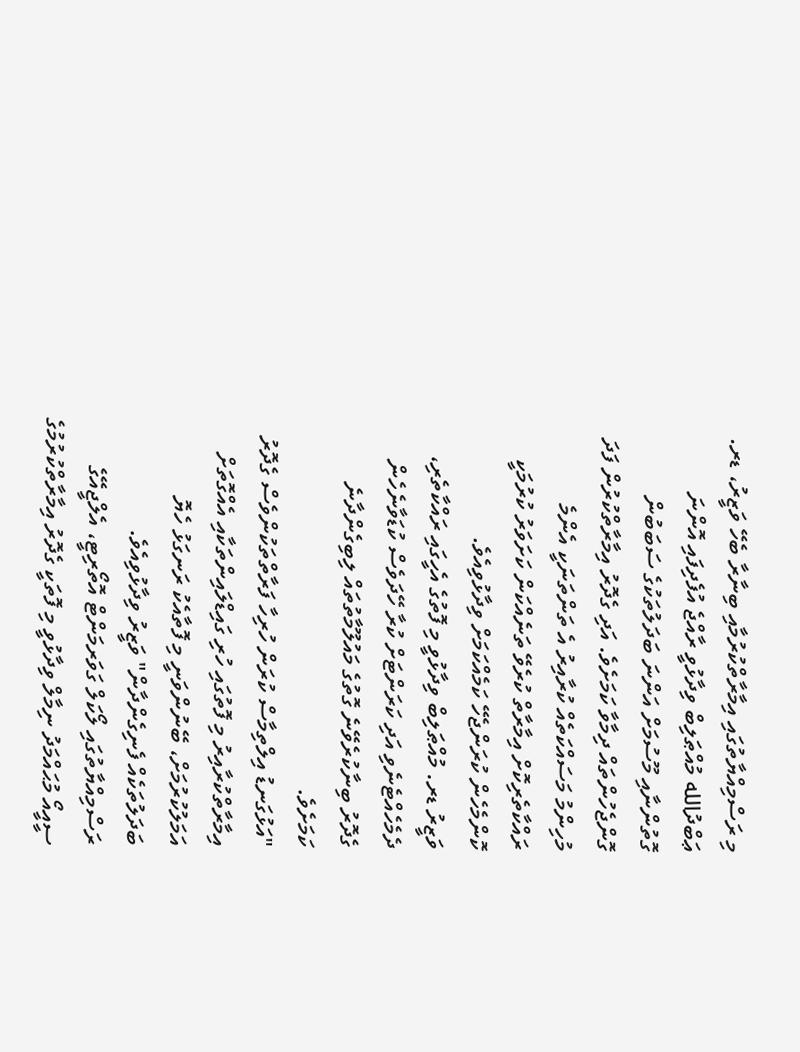މި ރަސްމިއްޔާތުގައި އިމާރާތްކުރުމާއި ބިނާރާ ބެހޭ ވަޒީރު، ޑރ. ޢަބްދުالله މުއްޠަލިބް ވިދާޅުވީ ރާއްޖެ އުފެދިފައި އޮންނަ ގޮތުންނާއި މޫސުމަށް އަންނަ ބަދަލުތަކުގެ ސަބަބުން ގޮންޖެހުންތައް ދިމާވާ ކަމަށެވެ. އަދި ގެދޮރު އިމާރާތްކުރުން ފަދަ މުހިންމު މަސައްކަތެއް ކުރާއިރު އެ ތަންތަނަކީ އެންމެ ރައްކާތެރިކޮށް އިމާރާތް ކުރެވޭ ތަނެއްކަން ކަށަވަރު ކުރުމަކީ ކޮންމެހެން ކުރަންޖެހޭ ކަމެއްކަމަށް ވިދާޅުވިއެވެ.
ވަޒީރު ޑރ. މުއްޠަލިބް ވިދާޅުވީ މި ފޮތުގެ އެހީގައި ރައްކާތެރި، ދެމެހެއްޓެނެވި އަދި ކަރަންޓަށް ކުރާ ހޭދަވެސް ކުޑަވާނެހެން ގެދޮރު ބިނާކުރެވޭނެ ގޮތުގެ މައުލޫމާތުތައް ލިބިގެންދާނެ ކަމަށެވެ.
"އަޅުގަނޑު އިލްތިމާސް ކުރަން ހުރިހާ ފަރާތްތަކުންވެސް ގެދޮރު އިމާރާތްކުރާއިރު މި ފޮތުގައި ހުރި ގައިޑްލައިންތަކާއި އެއްގޮތަށް އަމަލުކުރުމަށް، ބޭނުންވަނީ މި ފޮތާއެކު ރަނގަޅު ހެޔޮ ބަދަލުތަކެއް ފެނިގެންދާން" ވަޒީރު ވިދާޅުވިއެވެ.
ރަސްމިއްޔާތުގައި ލޯކަލް ގަވަރމަންޓް އޮތޯރިޓީ، އެލްޖީއޭގެ ސީއީއޯ މުޙައްމަދު ނިމާލް ވިދާޅުވީ މި ފޮތަކީ ގެދޮރު އިމާރާތްކުރުމުގެ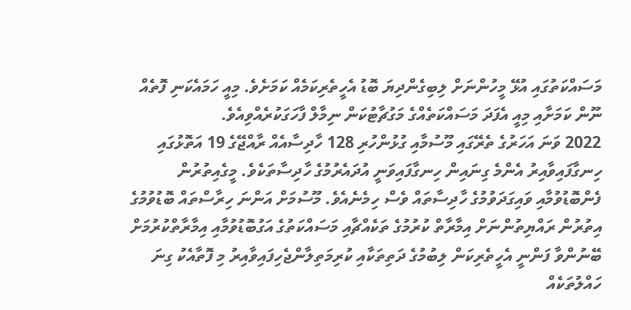މަސައްކަތުގައި އުޅޭ މީހުންނަށް ލިބިގެންދިޔަ ބޮޑު އެހީތެރިކަމެއް ކަމަށެވެ. މިއީ ހަމައެކަނި ފޮތެއް ނޫން ކަމަށާއި މިއީ އެފަދަ މަސައްކަތެއްގެ މަގުޗާޓުކަން ނިމާލް ފާހަގަކުރެއްވިއެވެ.
2022 ވަނަ އަހަރުގެ ތެރޭގައި މޫސުމާއި ގުޅުންހުރި 128 ހާދިސާއެއް ރާއްޖޭގެ 19 އަތޮޅުގައި ހިނގާފައިވާއިރު އެންމެ ގިނައިން ހިނގާފައިވަނީ އުދައެރުމުގެ ހާދިސާތަކެވެ. މީގެއިތުރުން ފެންބޮޑުވުމާއި ވައިގަދަވުމުގެ ހާދިސާތައް ވެސް ހިމެނެއެވެ. މޫސުމަށް އަންނަ ހިރާސްތައް ބޮޑުވުމުގެ އިތުރުން ރައްޔިތުންނަށް އިމާރާތް ކުރުމުގެ ތަކެއްޗާއި މަސައްކަތުގެ އަގުބޮޑުވުމާއި އިމާރާތްކުރުމަށް ބޭނުންވާ ފަންނީ އެހީތެރިކަން ލިބުމުގެ ދަތިތަކާއި ކުރިމަތިލާންޖެހިފައިވާއިރު މި ފޮތާއެކު ގިނަ ހައްލުތަކެއް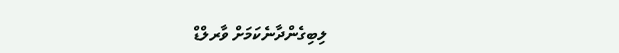ލިބިގެންދާނެކަމަށް ވާރލްޑް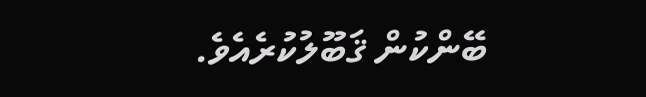ބޭންކުން ޤަބޫލުކުރެއެވެ.